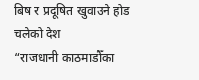बिष र प्रदूषित खुवाउने होड चलेको देश
“राजधानी काठमाडौँका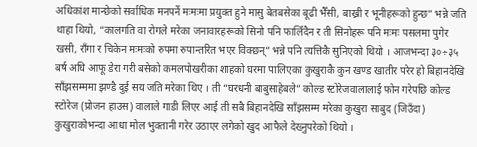अधिकांश मान्छेको सर्वाधिक मनपर्ने मःमःमा प्रयुक्त हुने मासु बेतबसेका बूढी भैँसी, बाख्री र भूनीहरूको हुन्छ” भन्ने जति थाहा थियो, “कालगति वा रोगले मरेका जनावारहरूको सिनो पनि फालिँदैन र ती सिनोहरू पनि मःमः पसलमा पुगेर खसी, राँगा र चिकेन मःमःको रुपमा रुपान्तरित भएर विक्छन्” भन्ने पनि त्यत्तिकै सुनिएको थियो । आजभन्दा ३०÷३५ बर्ष अघि आफू डेरा गरी बसेको कमलपोखरीका शाहको घरमा पालिएका कुखुराकै कुन खण्ड खातीर परेर हो बिहानदेखि साँझसम्ममा झण्डै दुई सय जति मरेका थिए । ती “घरधनी बाबुसाहेबले” कोल्ड स्टोरेजवालालाई फोन गरेपछि कोल्ड स्टोरेज (प्रोजन हाउस) वालाले गाडी लिएर आई ती सबै बिहानदेखि साँझसम्म मरेका कुखुरा साबुद (जिउँदा) कुखुराकोभन्दा आधा मोल भुक्तानी गरेर उठाएर लगेको खुद आफैले देख्नुपरेको थियो ।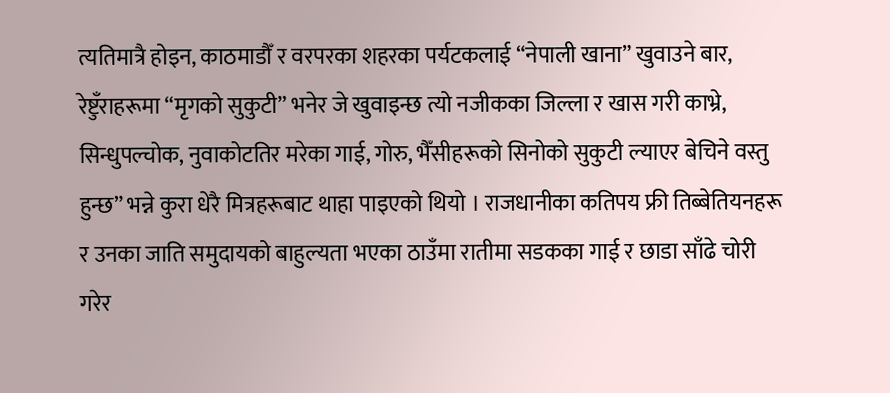त्यतिमात्रै होइन, काठमाडौँ र वरपरका शहरका पर्यटकलाई “नेपाली खाना” खुवाउने बार, रेष्टुँराहरूमा “मृगको सुकुटी” भनेर जे खुवाइन्छ त्यो नजीकका जिल्ला र खास गरी काभ्रे, सिन्धुपल्चोक, नुवाकोटतिर मरेका गाई, गोरु, भैँसीहरूको सिनोको सुकुटी ल्याएर बेचिने वस्तु हुन्छ” भन्ने कुरा धेरै मित्रहरूबाट थाहा पाइएको थियो । राजधानीका कतिपय फ्री तिब्बेतियनहरू र उनका जाति समुदायको बाहुल्यता भएका ठाउँमा रातीमा सडकका गाई र छाडा साँढे चोरी गरेर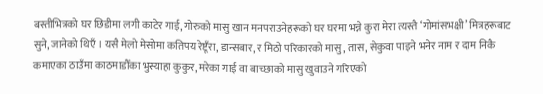बस्तीभित्रको घर छिडीमा लगी काटेर गाई, गोरुको मासु खान मनपराउनेहरूको घर घरमा भन्ने कुरा मेरा त्यस्तै ‘गोमांसभक्षी’ मित्रहरूबाट सुने, जानेको थिएँ । यसै मेलो मेसोमा कतिपय रेष्टूँरा, डान्सबार, र मिठो परिकारको मासु, तास, सेकुवा पाइने भनेर नाम र दाम निकै कमाएका ठाउँमा काठमाडौँका भुस्याहा कुकुर, मरेका गाई वा बाच्छाको मासु खुवाउने गरिएको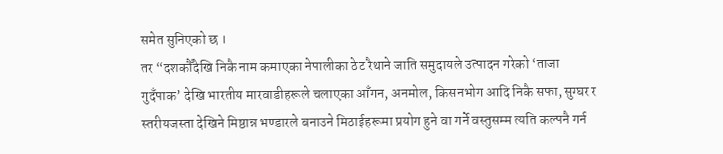समेत सुनिएको छ ।
तर “दशकौँदेखि निकै नाम कमाएका नेपालीका ठेट रैथाने जाति समुदायले उत्पादन गरेको ‘ताजा गुदँपाक’ देखि भारतीय मारवाडीहरूले चलाएका आँगन, अनमोल, किसनभोग आदि निकै सफा, सुग्घर र स्तरीयजस्ता देखिने मिष्ठान्न भण्डारले बनाउने मिठाईहरूमा प्रयोग हुने वा गर्ने वस्तुसम्म त्यति कल्पनै गर्न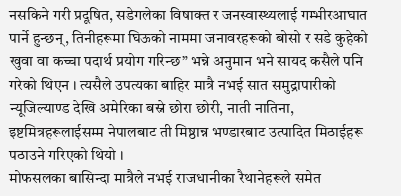नसकिने गरी प्रदूषित, सडेगलेका विषाक्त र जनस्वास्थ्यलाई गम्भीरआघात पार्ने हुन्छन्, तिनीहरूमा घिऊको नाममा जनावरहरूको बोसो र सडे कुहेको खुवा वा कच्चा पदार्थ प्रयोग गरिन्छ” भन्ने अनुमान भने सायद कसैले पनि गरेको थिएन । त्यसैले उपत्यका बाहिर मात्रै नभई सात समुद्रापारीको न्यूजिल्याण्ड देखि अमेरिका बस्ने छोरा छोरी, नाती नातिना, इष्टमित्रहरूलाईसम्म नेपालबाट ती मिष्ठान्न भण्डारबाट उत्पादित मिठाईहरू पठाउने गरिएको थियो ।
मोफसलका बासिन्दा मात्रैले नभई राजधानीका रैथानेहरूले समेत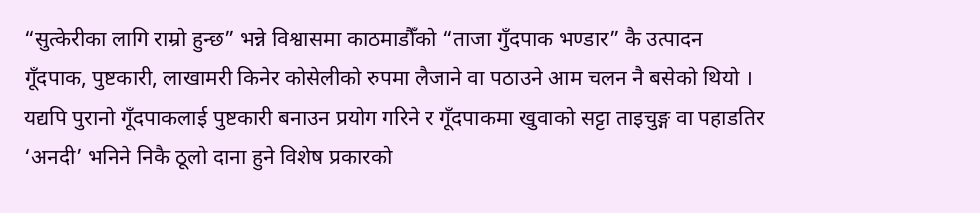“सुत्केरीका लागि राम्रो हुन्छ” भन्ने विश्वासमा काठमाडौँको “ताजा गुँदपाक भण्डार” कै उत्पादन गूँदपाक, पुष्टकारी, लाखामरी किनेर कोसेलीको रुपमा लैजाने वा पठाउने आम चलन नै बसेको थियो । यद्यपि पुरानो गूँदपाकलाई पुष्टकारी बनाउन प्रयोग गरिने र गूँदपाकमा खुवाको सट्टा ताइचुङ्ग वा पहाडतिर ‘अनदी’ भनिने निकै ठूलो दाना हुने विशेष प्रकारको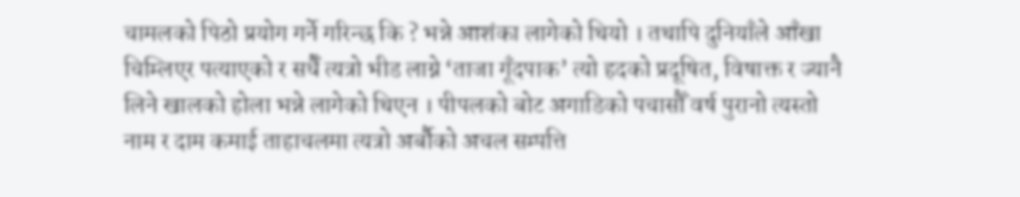चामलको पिठो प्रयोग गर्ने गरिन्छ कि ? भन्ने आशंका लागेको थियो । तथापि दुनियाँले आँखा चिम्लिएर पत्याएको र सधैँ त्यत्रो भीड लाग्ने ‘ताजा गूँदपाक’ त्यो हदको प्रदूषित, विषाक्त र ज्यानै लिने खालको होला भन्ने लागेको थिएन । पीपलको बोट अगाडिको पचासौँ वर्ष पुरानो त्यस्तो नाम र दाम कमाई ताहाचलमा त्यत्रो अर्बौको अचल सम्पत्ति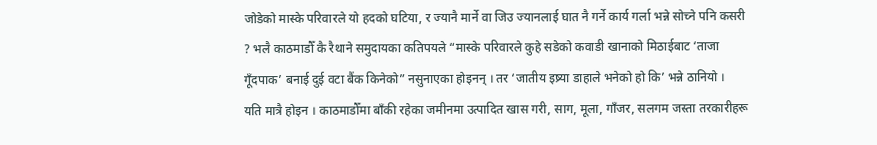जोडेको मास्के परिवारले यो हदको घटिया, र ज्यानै मार्ने वा जिउ ज्यानलाई घात नै गर्ने कार्य गर्ला भन्ने सोच्ने पनि कसरी ? भलै काठमाडौँ कै रैथाने समुदायका कतिपयले “मास्के परिवारले कुहे सडेको कवाडी खानाको मिठाईबाट ‘ताजा गूँदपाक’ बनाई दुई वटा बैंक किनेको” नसुनाएका होइनन् । तर ‘जातीय इष्र्या डाहाले भनेको हो कि’ भन्ने ठानियो ।
यति मात्रै होइन । काठमाडौँमा बाँकी रहेका जमीनमा उत्पादित खास गरी, साग, मूला, गाँजर, सलगम जस्ता तरकारीहरू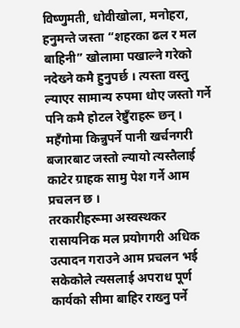विष्णुमती, धोवीखोला, मनोहरा, हनुमन्ते जस्ता “शहरका ढल र मल बाहिनी” खोलामा पखाल्ने गरेको नदेख्ने कमै हुनुपर्छ । त्यस्ता वस्तु ल्याएर सामान्य रुपमा धोए जस्तो गर्ने पनि कमै होटल रेष्टुँराहरू छन् । महँगोमा किन्नुपर्ने पानी खर्चनगरी बजारबाट जस्तो ल्यायो त्यस्तैलाई काटेर ग्राहक सामु पेश गर्ने आम प्रचलन छ ।
तरकारीहरूमा अस्वस्थकर रासायनिक मल प्रयोगगरी अधिक उत्पादन गराउने आम प्रचलन भई सकेकोले त्यसलाई अपराध पूर्ण कार्यको सीमा बाहिर राख्नु पर्ने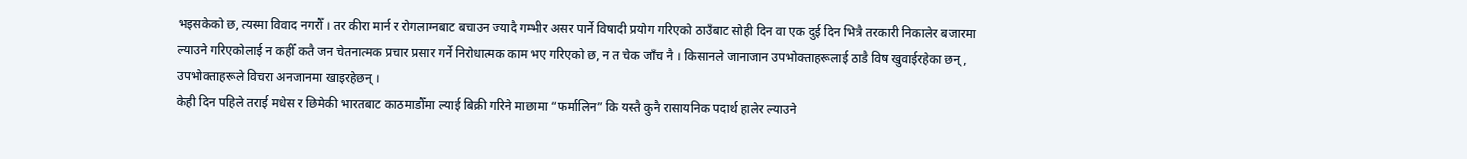भइसकेको छ, त्यस्मा विवाद नगरौँ । तर कीरा मार्न र रोगलाग्नबाट बचाउन ज्यादै गम्भीर असर पार्ने विषादी प्रयोग गरिएको ठाउँबाट सोही दिन वा एक दुई दिन भित्रै तरकारी निकालेर बजारमा ल्याउने गरिएकोलाई न कहीँ कतै जन चेतनात्मक प्रचार प्रसार गर्ने निरोधात्मक काम भए गरिएको छ, न त चेक जाँच नै । किसानले जानाजान उपभोक्ताहरूलाई ठाडै विष खुवाईरहेका छन्, उपभोक्ताहरूले विचरा अनजानमा खाइरहेछन् ।
केही दिन पहिले तराई मधेस र छिमेकी भारतबाट काठमाडौँमा ल्याई बिक्री गरिने माछामा “फर्मालिन” कि यस्तै कुनै रासायनिक पदार्थ हालेर ल्याउने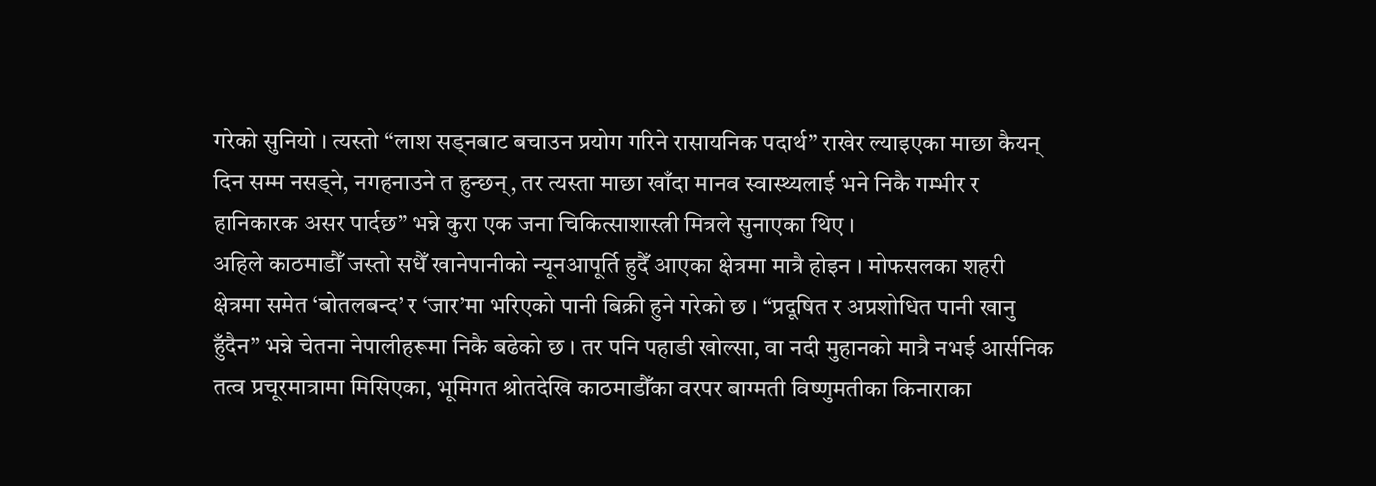गरेको सुनियो । त्यस्तो “लाश सड्नबाट बचाउन प्रयोग गरिने रासायनिक पदार्थ” राखेर ल्याइएका माछा कैयन् दिन सम्म नसड्ने, नगहनाउने त हुन्छन्, तर त्यस्ता माछा खाँदा मानव स्वास्थ्यलाई भने निकै गम्भीर र हानिकारक असर पार्दछ” भन्ने कुरा एक जना चिकित्साशास्त्री मित्रले सुनाएका थिए ।
अहिले काठमाडौँ जस्तो सधैँ खानेपानीको न्यूनआपूर्ति हुदैँ आएका क्षेत्रमा मात्रै होइन । मोफसलका शहरी क्षेत्रमा समेत ‘बोतलबन्द’ र ‘जार’मा भरिएको पानी बिक्री हुने गरेको छ । “प्रदूषित र अप्रशोधित पानी खानु हुँदैन” भन्ने चेतना नेपालीहरूमा निकै बढेको छ । तर पनि पहाडी खोल्सा, वा नदी मुहानको मात्रै नभई आर्सनिक तत्व प्रचूरमात्रामा मिसिएका, भूमिगत श्रोतदेखि काठमाडौँका वरपर बाग्मती विष्णुमतीका किनाराका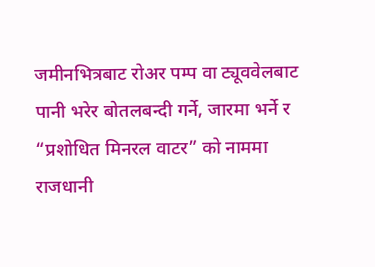जमीनभित्रबाट रोअर पम्प वा ट्यूववेलबाट पानी भरेर बोतलबन्दी गर्ने, जारमा भर्ने र “प्रशोधित मिनरल वाटर” को नाममा राजधानी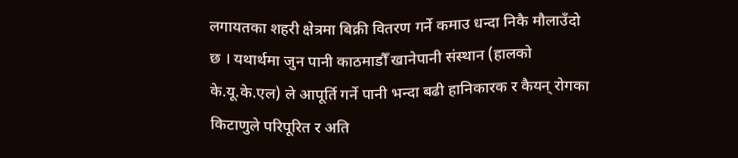लगायतका शहरी क्षेत्रमा बिक्री वितरण गर्ने कमाउ धन्दा निकै मौलाउँदो छ । यथार्थमा जुन पानी काठमाडौँ खानेपानी संस्थान (हालको के.यू.के.एल) ले आपूर्ति गर्ने पानी भन्दा बढी हानिकारक र कैयन् रोगका किटाणुले परिपूरित र अति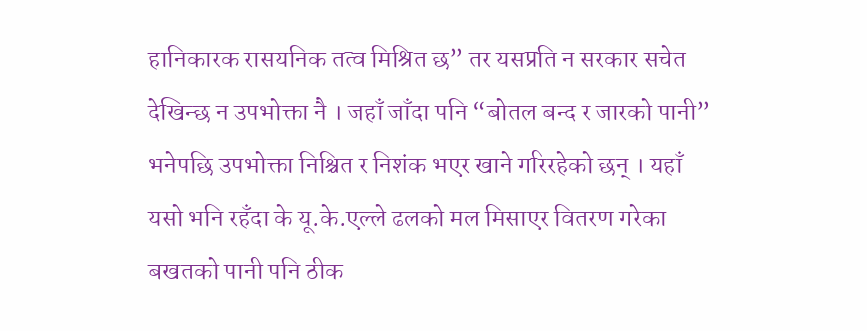हानिकारक रासयनिक तत्व मिश्रित छ” तर यसप्रति न सरकार सचेत देखिन्छ न उपभोक्ता नै । जहाँ जाँदा पनि “बोतल बन्द र जारको पानी” भनेपछि उपभोक्ता निश्चित र निशंक भएर खाने गरिरहेको छन् । यहाँ यसो भनि रहँदा के यू.के.एल्ले ढलको मल मिसाएर वितरण गरेका बखतको पानी पनि ठीक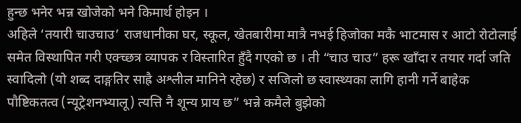हुन्छ भनेर भन्न खोजेको भने किमार्थ होइन ।
अहिले ‘तयारी चाउचाउ’ राजधानीका घर, स्कूल, खेतबारीमा मात्रै नभई हिजोका मकै भाटमास र आटो रोटोलाई समेत विस्थापित गरी एक्च्छत्र व्यापक र विस्तारित हुँदै गएको छ । ती “चाउ चाउ” हरू खाँदा र तयार गर्दा जति स्वादिलो (यो शब्द दाङ्गतिर साह्रै अश्लील मानिने रहेछ) र सजिलो छ स्वास्थ्यका लागि हानी गर्ने बाहेक पौष्टिकतत्व (न्यूट्रेशनभ्यालू) त्यत्ति नै शून्य प्राय छ” भन्ने कमैले बुझेको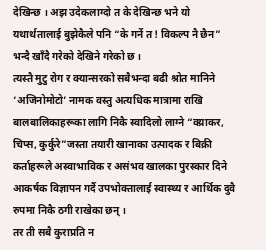देखिन्छ । अझ उदेकलाग्दो त के देखिन्छ भने यो यथार्थतालाई बुझेकैले पनि “के गर्ने त ! विकल्प नै छैन” भन्दै खाँदै गरेको देखिने गरेको छ ।
त्यस्तै मुटु रोग र क्यान्सरको सबैभन्दा बढी श्रोत मानिने ‘अजिनोमोटो’ नामक वस्तु अत्यधिक मात्रामा राखि बालबालिकाहरूका लागि निकै स्वादिलो लाग्ने “क्य्राकर, चिप्स, कुर्कुरे”जस्ता तयारी खानाका उत्पादक र बिक्री कर्ताहरूले अस्वाभाविक र असंभव खालका पुरस्कार दिने आकर्षक विज्ञापन गर्दै उपभोक्तालाई स्वास्थ्य र आर्थिक दुवै रुपमा निकै ठगी राखेका छन् ।
तर ती सबै कुराप्रति न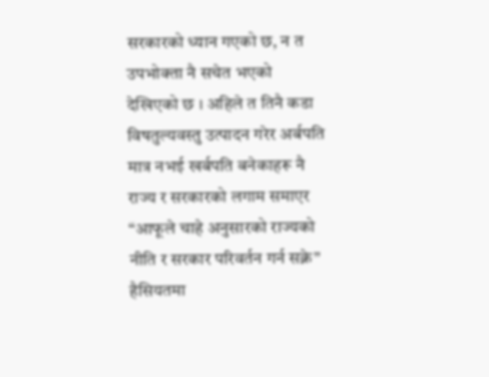सरकारको ध्यान गएको छ, न त उपभोक्ता नै सचेत भएको देखिएको छ । अहिले त तिनै कडा विषतुल्यवस्तु उत्पादन गरेर अर्बपति मात्र नभई खर्बपति बनेकाहरू नै राज्य र सरकारको लगाम समाएर “आफूले चाहे अनुसारको राज्यको नीति र सरकार परिवर्तन गर्न सक्ने” हैसियतमा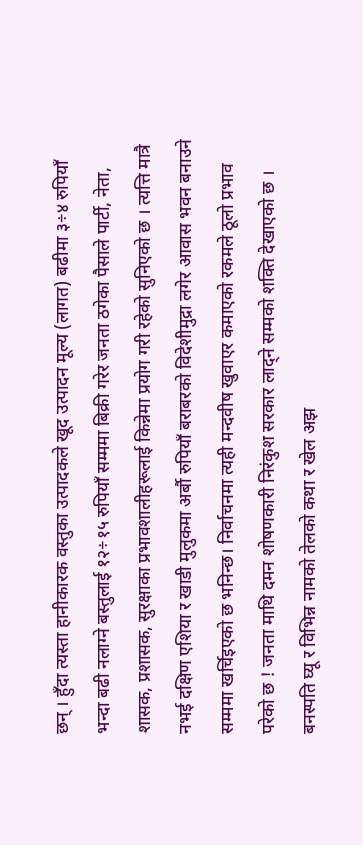छन् । हुँदा त्यस्ता हानीकारक वस्तुका उत्पादकले खूद उत्पादन मूल्य (लागत) बढीमा ३÷४ रुपियाँ भन्दा बढी नलाग्ने बस्तुलाई १२÷१५ रुपियाँ सम्ममा बिक्री गरेर जनता ठगेका पैसाले पार्टी, नेता, शासक, प्रशासक, सुरक्षाका प्रभावशालीहरूलाई किन्नेमा प्रयोग गरी रहेको सुनिएको छ । त्यत्ति मात्रै नभई दक्षिण एशिया र खाडी मुलुकमा अर्बौ रुपियाँ बराबरको विदेशीमुद्रा लगेर आवास भवन बनाउने सम्ममा खर्चिइएको छ भनिन्छ। निर्वाचनमा त्यही मन्दवीष खुवाएर कमाएको रकमले ठूलो प्रभाव परेको छ ! जनता माथि दमन शोषणकारी निरंकुश सरकार लाद्ने सम्मको शक्ति देखाएको छ ।
बनस्पति घ्यू र विभिन्न नामको तेलको कथा र खेल अझ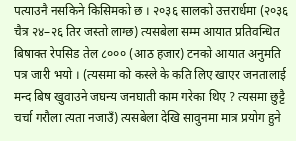पत्याउनै नसकिने किसिमको छ । २०३६ सालको उत्तरार्धमा (२०३६ चैत्र २४–२६ तिर जस्तो लाग्छ) त्यसबेला सम्म आयात प्रतिवन्धित बिषाक्त रेपसिड तेल ८००० (आठ हजार) टनको आयात अनुमति पत्र जारी भयो । (त्यसमा को कस्ले के कति लिए खाएर जनतालाई मन्द बिष खुवाउने जघन्य जनघाती काम गरेका थिए ? त्यसमा छुट्टै चर्चा गरौला त्यता नजाउँ) त्यसबेला देखि सावुनमा मात्र प्रयोग हुने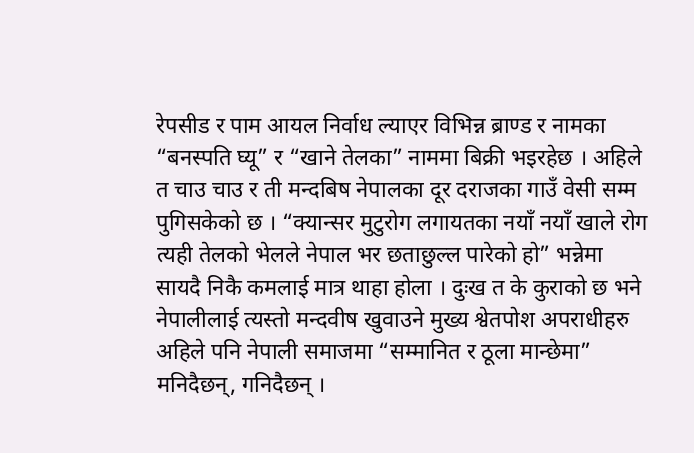रेपसीड र पाम आयल निर्वाध ल्याएर विभिन्न ब्राण्ड र नामका “बनस्पति घ्यू” र “खाने तेलका” नाममा बिक्री भइरहेछ । अहिले त चाउ चाउ र ती मन्दबिष नेपालका दूर दराजका गाउँ वेसी सम्म पुगिसकेको छ । “क्यान्सर मुटुरोग लगायतका नयाँ नयाँ खाले रोग त्यही तेलको भेलले नेपाल भर छताछुल्ल पारेको हो” भन्नेमा सायदै निकै कमलाई मात्र थाहा होला । दुःख त के कुराको छ भने नेपालीलाई त्यस्तो मन्दवीष खुवाउने मुख्य श्वेतपोश अपराधीहरु अहिले पनि नेपाली समाजमा “सम्मानित र ठूला मान्छेमा” मनिदैछन्, गनिदैछन् ।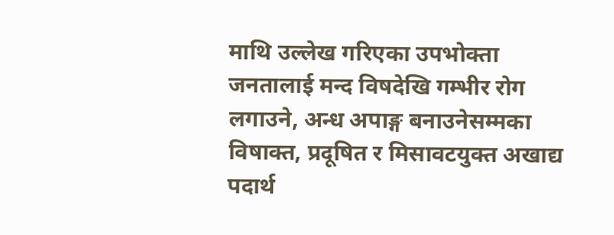माथि उल्लेख गरिएका उपभोक्ता जनतालाई मन्द विषदेखि गम्भीर रोग लगाउने, अन्ध अपाङ्ग बनाउनेसम्मका विषाक्त, प्रदूषित र मिसावटयुक्त अखाद्य पदार्थ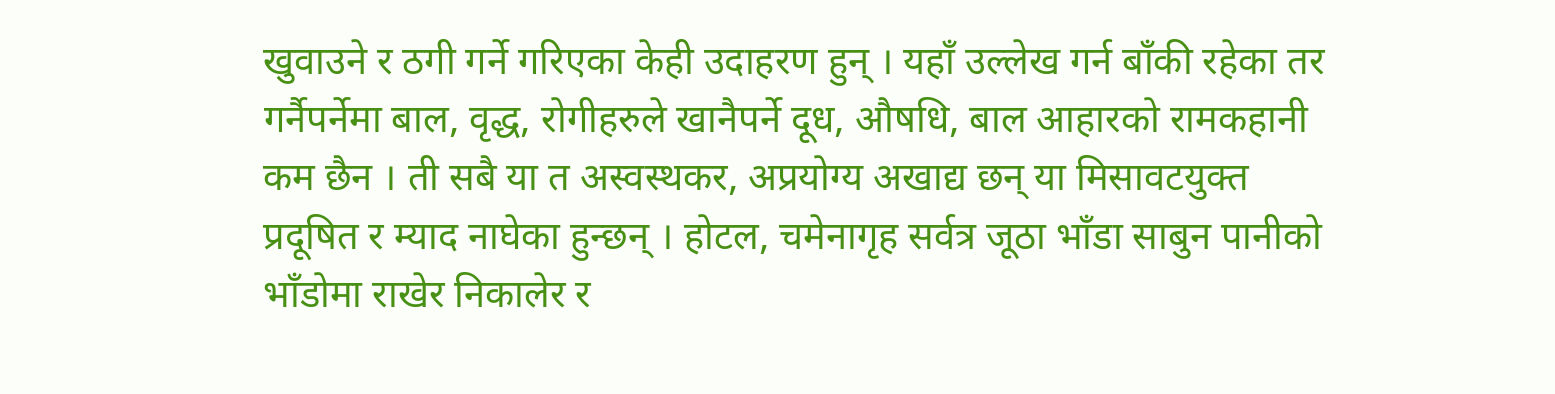खुवाउने र ठगी गर्ने गरिएका केही उदाहरण हुन् । यहाँ उल्लेख गर्न बाँकी रहेका तर गर्नैपर्नेमा बाल, वृद्ध, रोगीहरुले खानैपर्ने दूध, औषधि, बाल आहारको रामकहानी कम छैन । ती सबै या त अस्वस्थकर, अप्रयोग्य अखाद्य छन् या मिसावटयुक्त प्रदूषित र म्याद नाघेका हुन्छन् । होटल, चमेनागृह सर्वत्र जूठा भाँडा साबुन पानीको भाँडोमा राखेर निकालेर र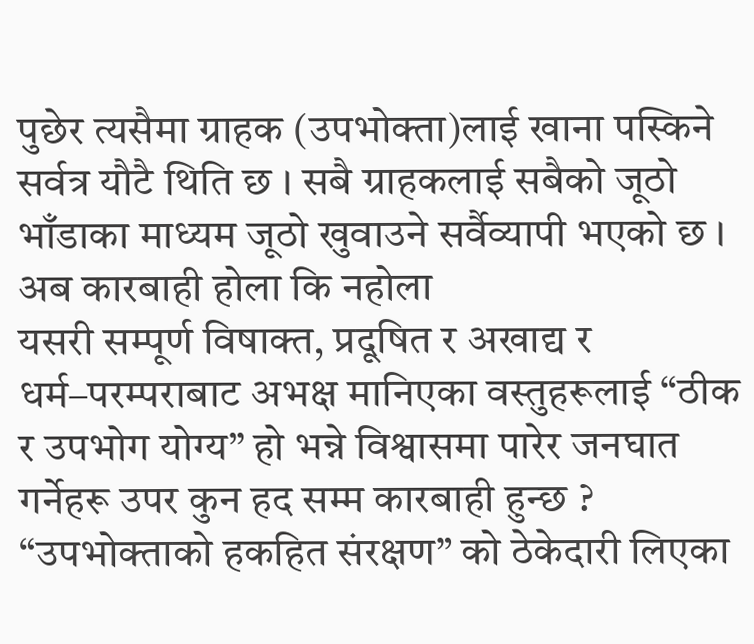पुछेर त्यसैमा ग्राहक (उपभोक्ता)लाई खाना पस्किने सर्वत्र यौटै थिति छ । सबै ग्राहकलाई सबैको जूठो भाँडाका माध्यम जूठो खुवाउने सर्वैव्यापी भएको छ ।
अब कारबाही होला कि नहोला
यसरी सम्पूर्ण विषाक्त, प्रदूषित र अखाद्य र धर्म–परम्पराबाट अभक्ष मानिएका वस्तुहरूलाई “ठीक र उपभोग योग्य” हो भन्ने विश्वासमा पारेर जनघात गर्नेहरू उपर कुन हद सम्म कारबाही हुन्छ ? “उपभोक्ताको हकहित संरक्षण” को ठेकेदारी लिएका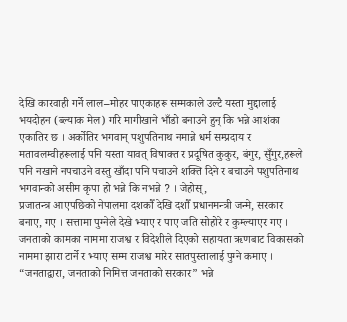देखि कारवाही गर्ने लाल–मोहर पाएकाहरू सम्मकाले उल्टै यस्ता मुद्दालाई भयदोहन (ब्ल्याक मेल) गरि मागीखाने भाँडो बनाउने हुन् कि भन्ने आशंका एकातिर छ । अर्कोतिर भगवान् पशुपतिनाथ नमान्ने धर्म सम्प्रदाय र मतावलम्वीहरूलाई पनि यस्ता यावत् विषाक्त र प्रदूषित कुकुर, बंगुर, सुँगुर,हरूले पनि नखाने नपचाउने वस्तु खाँदा पनि पचाउने शक्ति दिने र बचाउने पशुपतिनाथ भगवान्को असीम कृपा हो भन्ने कि नभन्ने ? । जेहोस्,
प्रजातन्त्र आएपछिको नेपालमा दशकौँ देखि दशौँ प्रधानमन्त्री जन्मे, सरकार बनाए, गए । सत्तामा पुग्नेले देखे भ्याए र पाए जति सोहोरे र कुम्ल्याएर गए । जनताको कामका नाममा राजश्व र विदेशीले दिएको सहायता ऋणबाट विकासको नाममा झारा टार्ने र भ्याए सम्म राजश्व मारेर सातपुस्तालाई पुग्ने कमाए । “जनताद्वारा, जनताको निमित्त जनताको सरकार” भन्ने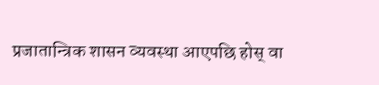प्रजातान्त्रिक शासन व्यवस्था आएपछि होस् वा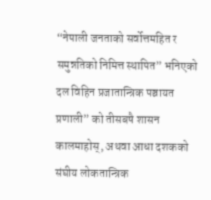“नेपाली जनताको सर्वोत्तमहित र समुन्नतिको निमित्त स्थापित” भनिएको दल विहिन प्रजातान्त्रिक पञ्चायत प्रणाली” को तीसबषै शासन कालमाहोस्, अथवा आधा दशकको संघीय लोकतान्त्रिक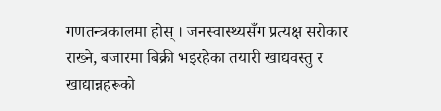गणतन्त्रकालमा होस् । जनस्वास्थ्यसँग प्रत्यक्ष सरोकार राख्ने, बजारमा बिक्री भइरहेका तयारी खाद्यवस्तु र खाद्यान्नहरूको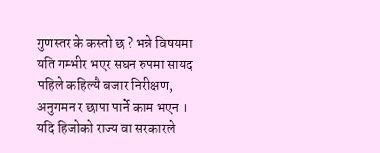गुणस्तर के कस्तो छ ? भन्ने विषयमा यति गम्भीर भएर सघन रुपमा सायद पहिले कहिल्यै बजार निरीक्षण, अनुगमन र छापा पार्ने काम भएन । यदि हिजोको राज्य वा सरकारले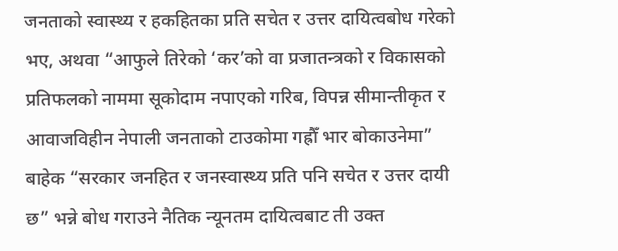जनताको स्वास्थ्य र हकहितका प्रति सचेत र उत्तर दायित्वबोध गरेको भए, अथवा “आफुले तिरेको ‘कर’को वा प्रजातन्त्रको र विकासको प्रतिफलको नाममा सूकोदाम नपाएको गरिब, विपन्न सीमान्तीकृत र आवाजविहीन नेपाली जनताको टाउकोमा गह्रौँ भार बोकाउनेमा” बाहेक “सरकार जनहित र जनस्वास्थ्य प्रति पनि सचेत र उत्तर दायी छ” भन्ने बोध गराउने नैतिक न्यूनतम दायित्वबाट ती उक्त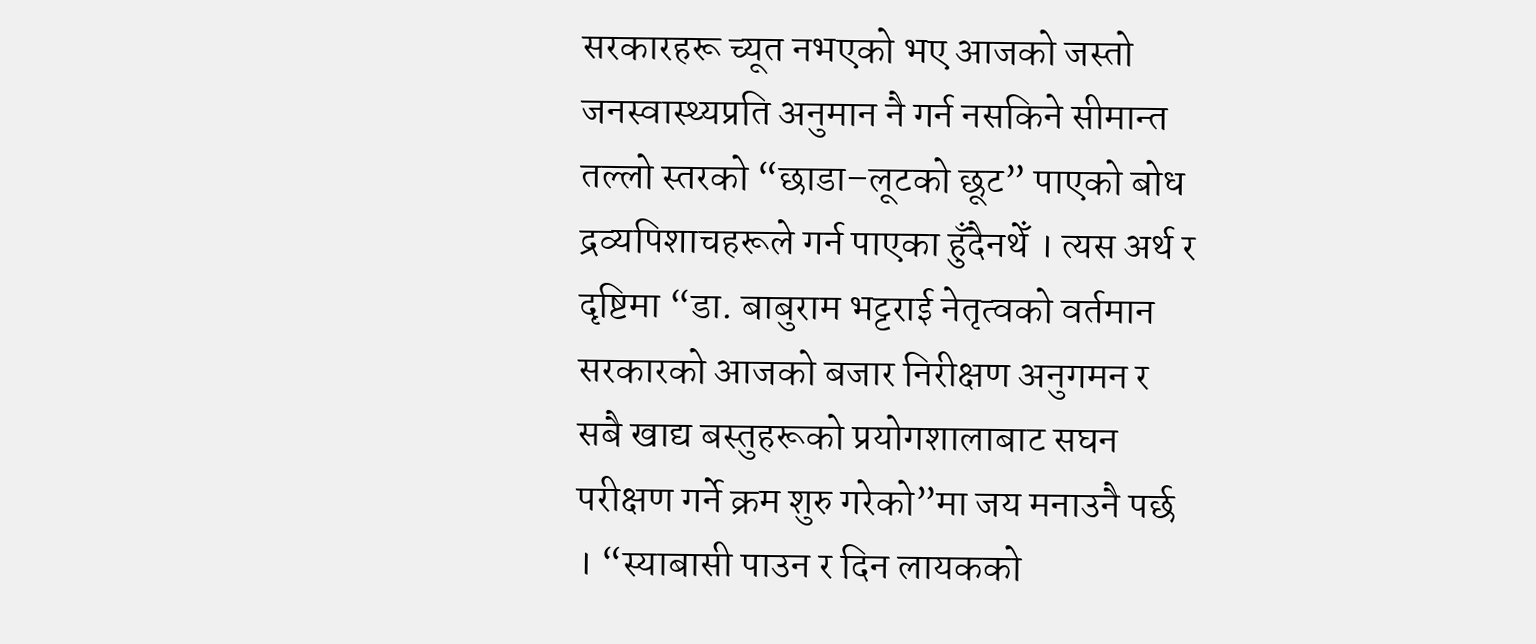सरकारहरू च्यूत नभएको भए आजको जस्तो जनस्वास्थ्यप्रति अनुमान नै गर्न नसकिने सीमान्त तल्लो स्तरको “छाडा–लूटको छूट” पाएको बोध द्रव्यपिशाचहरूले गर्न पाएका हुँदैनथेँ । त्यस अर्थ र दृष्टिमा “डा. बाबुराम भट्टराई नेतृत्वको वर्तमान सरकारको आजको बजार निरीक्षण अनुगमन र सबै खाद्य बस्तुहरूको प्रयोगशालाबाट सघन परीक्षण गर्ने क्रम शुरु गरेको”मा जय मनाउनै पर्छ । “स्याबासी पाउन र दिन लायकको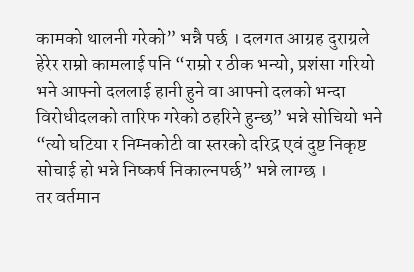कामको थालनी गरेको” भन्नै पर्छ । दलगत आग्रह दुराग्रले हेरेर राम्रो कामलाई पनि “राम्रो र ठीक भन्यो, प्रशंसा गरियो भने आफ्नो दललाई हानी हुने वा आफ्नो दलको भन्दा विरोधीदलको तारिफ गरेको ठहरिने हुन्छ” भन्ने सोचियो भने “त्यो घटिया र निम्नकोटी वा स्तरको दरिद्र एवं दुष्ट निकृष्ट सोचाई हो भन्ने निष्कर्ष निकाल्नपर्छ” भन्ने लाग्छ ।
तर वर्तमान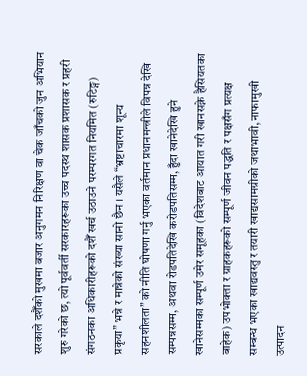सरकाले दशैँको मुखमा बजार अनुगमन निरिक्षण वा चेक जाँचको जुन अभियान शुरु गरेको छ, त्यो पूर्ववर्ती सरकारहरूका उच्च पदस्थ शासक प्रशासक र प्रहरी संगठनका अधिकारीहरूको दशैँ खर्च उठाउने परम्परगत नियमित (रुटिङ्ग) प्रकृया” भन्ने र मान्नेको संख्या सानो छैन । यसैले “भ्रष्टाचारमा शून्य सहनशीलता” को नीति घोषणा गर्नु भएका वर्तमान प्रधानमन्त्रीले विपन्न देखि सम्पन्नसम्म, अथवा रोडपतिदेखि करोडपतिसम्म, हुँदा खानेदेखि हुने खानेसम्मका सम्पूर्ण उमेर समूहका (विदेशबाट आयात गरी खानसक्ने हैसियतका बाहेक) उपभोक्ता र ग्राहकहरूको सम्पूर्ण जीवन पद्धति र पक्षसँग प्रत्यक्ष सम्बन्ध भएका खाद्यवस्तु र तयारी खाद्यसामग्रीको जथाभावी, नाफामुखी उत्पादन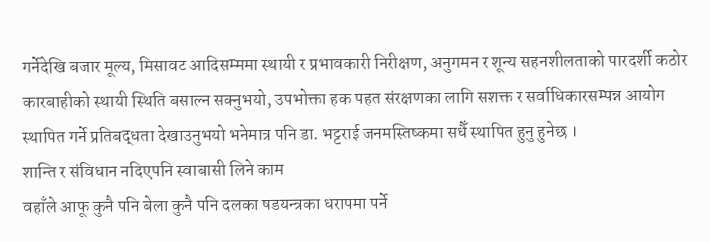गर्नेदेखि बजार मूल्य, मिसावट आदिसम्ममा स्थायी र प्रभावकारी निरीक्षण, अनुगमन र शून्य सहनशीलताको पारदर्शी कठोर कारबाहीको स्थायी स्थिति बसाल्न सक्नुभयो, उपभोक्ता हक पहत संरक्षणका लागि सशक्त र सर्वाधिकारसम्पन्न आयोग स्थापित गर्ने प्रतिबद्धता देखाउनुभयो भनेमात्र पनि डा. भट्टराई जनमस्तिष्कमा सधैँ स्थापित हुनु हुनेछ ।
शान्ति र संविधान नदिएपनि स्वाबासी लिने काम
वहाँले आफू कुनै पनि बेला कुनै पनि दलका षडयन्त्रका धरापमा पर्ने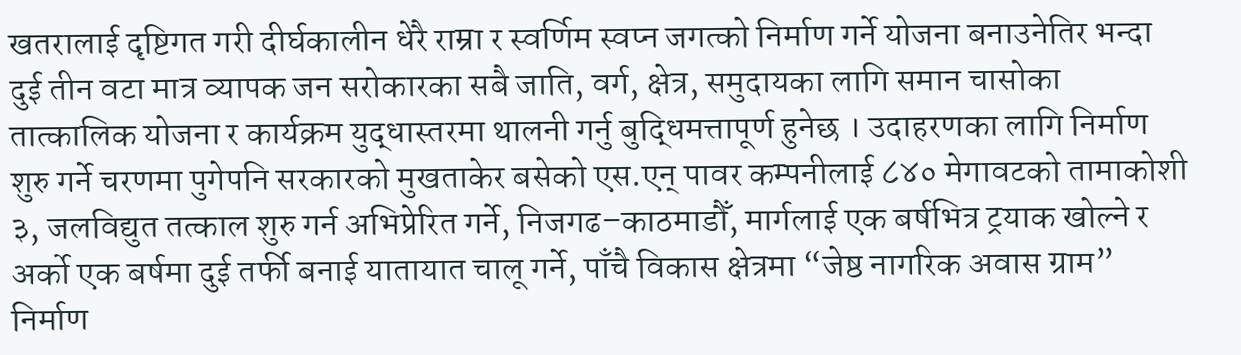खतरालाई दृष्टिगत गरी दीर्घकालीन धेरै राम्रा र स्वर्णिम स्वप्न जगत्को निर्माण गर्ने योजना बनाउनेतिर भन्दा दुई तीन वटा मात्र व्यापक जन सरोकारका सबै जाति, वर्ग, क्षेत्र, समुदायका लागि समान चासोका तात्कालिक योजना र कार्यक्रम युद्धास्तरमा थालनी गर्नु बुद्धिमत्तापूर्ण हुनेछ । उदाहरणका लागि निर्माण शुरु गर्ने चरणमा पुगेपनि सरकारको मुखताकेर बसेको एस.एन् पावर कम्पनीलाई ८४० मेगावटको तामाकोशी ३, जलविद्युत तत्काल शुरु गर्न अभिप्रेरित गर्ने, निजगढ–काठमाडौँ, मार्गलाई एक बर्षभित्र ट्रयाक खोल्ने र अर्को एक बर्षमा दुई तर्फी बनाई यातायात चालू गर्ने, पाँचै विकास क्षेत्रमा “जेष्ठ नागरिक अवास ग्राम” निर्माण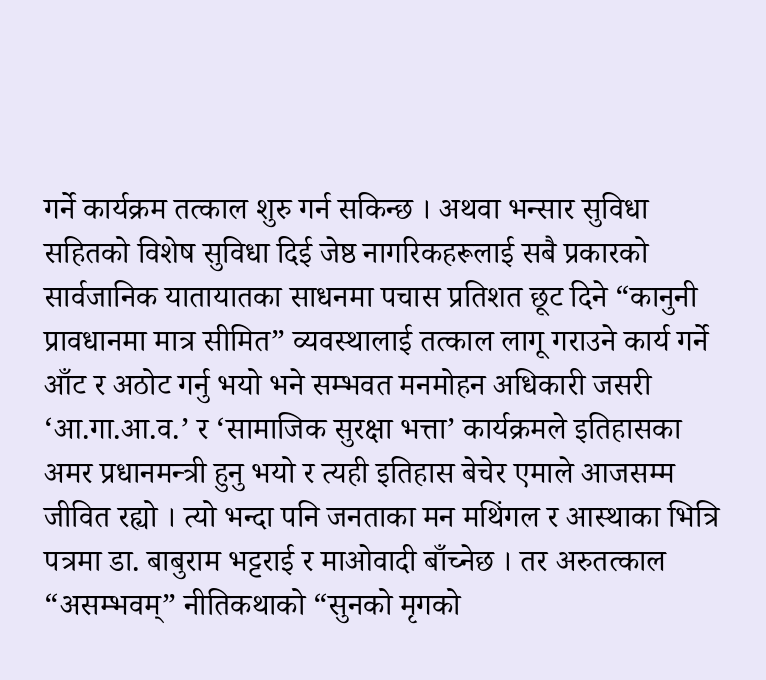गर्ने कार्यक्रम तत्काल शुरु गर्न सकिन्छ । अथवा भन्सार सुविधा सहितको विशेष सुविधा दिई जेष्ठ नागरिकहरूलाई सबै प्रकारको सार्वजानिक यातायातका साधनमा पचास प्रतिशत छूट दिने “कानुनी प्रावधानमा मात्र सीमित” व्यवस्थालाई तत्काल लागू गराउने कार्य गर्ने आँट र अठोट गर्नु भयो भने सम्भवत मनमोहन अधिकारी जसरी ‘आ.गा.आ.व.’ र ‘सामाजिक सुरक्षा भत्ता’ कार्यक्रमले इतिहासका अमर प्रधानमन्त्री हुनु भयो र त्यही इतिहास बेचेर एमाले आजसम्म जीवित रह्यो । त्यो भन्दा पनि जनताका मन मथिंगल र आस्थाका भित्रि पत्रमा डा. बाबुराम भट्टराई र माओवादी बाँच्नेछ । तर अरुतत्काल “असम्भवम्” नीतिकथाको “सुनको मृगको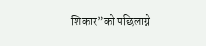शिकार”को पछिलाग्ने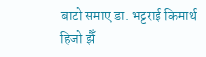बाटो समाए डा. भट्टराई किमार्थ हिजो झैँ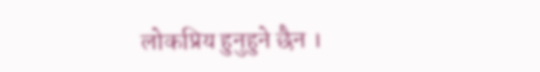लोकप्रिय हुनुहुने छैन ।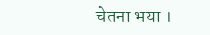चेतना भया ।